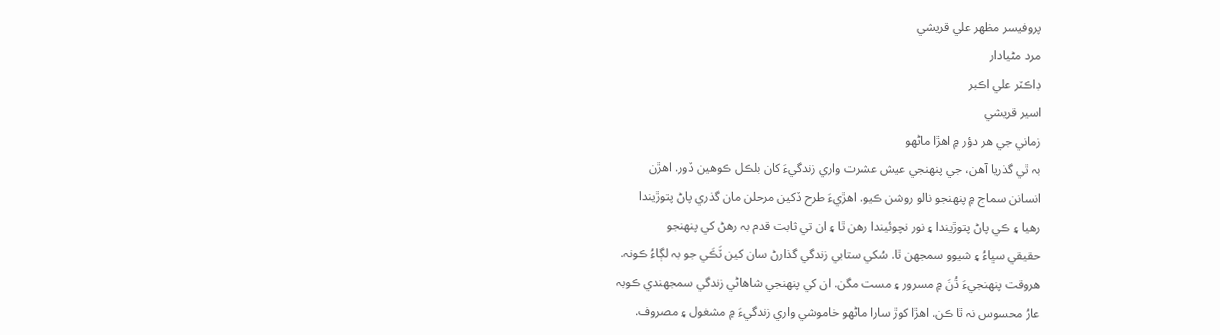پروفيسر مظهر علي قريشي
مرد مڻيادار
ڊاڪٽر علي اڪبر
اسير قريشي
زماني جي هر دؤر ۾ اهڙا ماڻهو
بہ ٿي گذريا آهن، جي پنهنجي عيش عشرت واري زندگيءَ کان بلڪل ڪوهين ڏور. اهڙن
انسانن سماج ۾ پنهنجو نالو روشن ڪيو. اهڙيءَ طرح ڏکين مرحلن مان گذري پاڻ پتوڙيندا
رهيا ۽ ڪي پاڻ پتوڙيندا ۽ نور نچوئيندا رهن ٿا ۽ ان تي ثابت قدم بہ رهڻ کي پنهنجو
حقيقي سڀاءُ ۽ شيوو سمجهن ٿا. سُکي ستابي زندگي گذارڻ سان کين ٽَڪَي جو بہ لڳاءُ ڪونہ.
هروقت پنهنجيءَ ڌُنَ ۾ مسرور ۽ مست مگن. ان کي پنهنجي شاهاڻي زندگي سمجهندي ڪوبہ
عارُ محسوس نہ ٿا ڪن. اهڙا کوڙ سارا ماڻهو خاموشي واري زندگيءَ ۾ مشغول ۽ مصروف.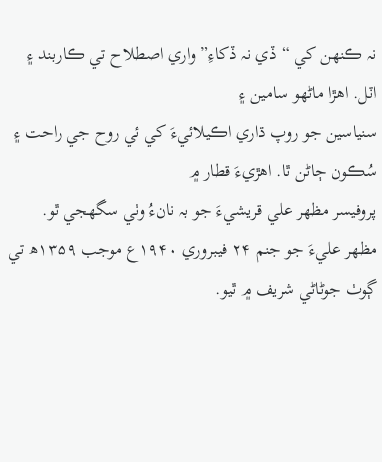نہ ڪنھن کي “ڏي نہ ڏکاءِ” واري اصطلاح تي ڪاربند ۽ اٽل. اهڙا ماڻهو سامين ۽
سنياسين جو روپ ڌاري اڪيلائيءَ کي ئي روح جي راحت ۽ سُڪون ڄاڻن ٿا. اهڙيءَ قطار ۾
پروفيسر مظهر علي قريشيءَ جو بہ نانءُ وٺي سگهجي ٿو.
مظهر عليءَ جو جنم ۲۴ فيبروري ۱۹۴۰ع موجب ۱۳۵۹ھ تي ڳوٺ جوڻاڻي شريف ۾ ٿيو.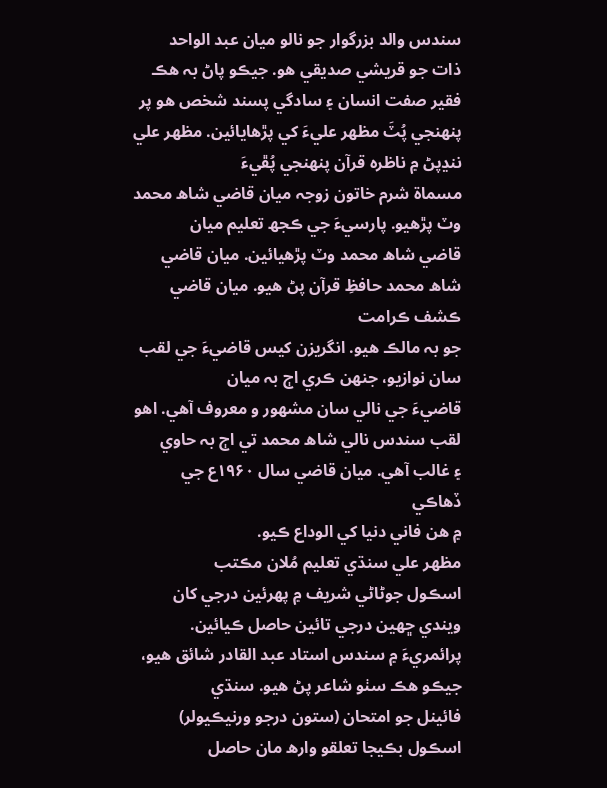سندس والد بزرگوار جو نالو ميان عبد الواحد
ذات جو قريشي صديقي هو. جيڪو پاڻ بہ هڪ فقير صفت انسان ۽ سادگي پسند شخص هو پر
پنهنجي پُٽَ مظهر عليءَ کي پڙهايائين. مظهر علي ننڍپڻ ۾ ناظره قرآن پنهنجي پُڦيءَ
مسماة شرم خاتون زوجہ ميان قاضي شاھ محمد وٽ پڙهيو. پارسيءَ جي ڪجھ تعليم ميان
قاضي شاھ محمد وٽ پڙهيائين. ميان قاضي شاھ محمد حافظِ قرآن پڻ هيو. ميان قاضي ڪشف ڪرامت
جو بہ مالڪ هيو. انگريزن کيس قاضيءَ جي لقب سان نوازيو، جنهن ڪري اڄ بہ ميان
قاضيءَ جي نالي سان مشهور و معروف آهي. اهو لقب سندس نالي شاھ محمد تي اڄ بہ حاوي
۽ غالب آهي. ميان قاضي سال ۱۹۶۰ع جي ڏهاڪي
۾ هن فاني دنيا کي الوداع ڪيو.
مظهر علي سنڌي تعليم مُلان مڪتب
اسڪول جوڻاڻي شريف ۾ پهرئين درجي کان ويندي ڇهين درجي تائين حاصل ڪيائين.
پرائمريءَ ۾ سندس استاد عبد القادر شائق هيو، جيڪو هڪ سٺو شاعر پڻ هيو. سنڌي
فائينل جو امتحان (ستون درجو ورنيڪيولر) اسڪول بڪيجا تعلقو وارھ مان حاصل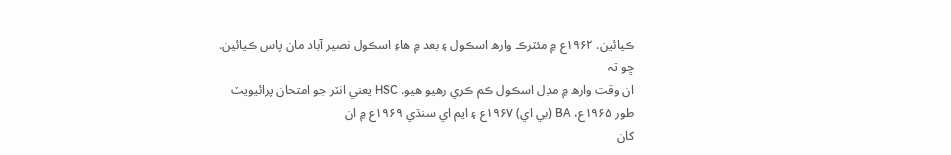ڪيائين. ۱۹۶۲ع ۾ مئٽرڪ وارھ اسڪول ۽ بعد ۾ هاءِ اسڪول نصير آباد مان پاس ڪيائين. ڇو تہ
ان وقت وارھ ۾ مڊل اسڪول ڪم ڪري رهيو هيو. HSC يعني انٽر جو امتحان پرائيويٽ طور ۱۹۶۵ع، BA (بي اي) ۱۹۶۷ع ۽ ايم اي سنڌي ۱۹۶۹ع ۾ ان
کان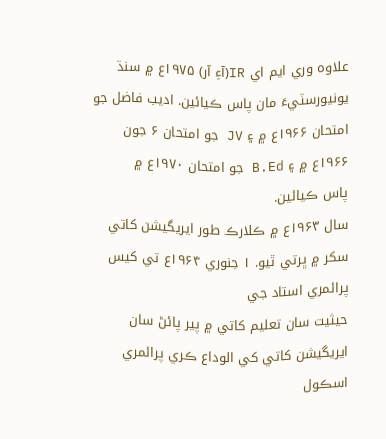علاوه وري ايم اي IR(آءِ آر) ۱۹۷۵ع ۾ سنڌ يونيورسٽيءَ مان پاس ڪيائين. اديب فاضل جو امتحان ۱۹۶۶ع ۾ ۽ JV جو امتحان ۶ جون ۱۹۶۶ع ۾ ۽ B.Ed جو امتحان ۱۹۷۰ع ۾
پاس ڪيائين.
سال ۱۹۶۳ع ۾ ڪلارڪ طور ايريگيشن کاتي سکر ۾ ڀرتي ٿيو. ۱ جنوري ۱۹۶۴ع تي کيس پرائمري استاد جي
حيثيت سان تعليم کاتي ۾ پير پائڻ سان ايريگيشن کاتي کي الوداع ڪري پرائمري اسڪول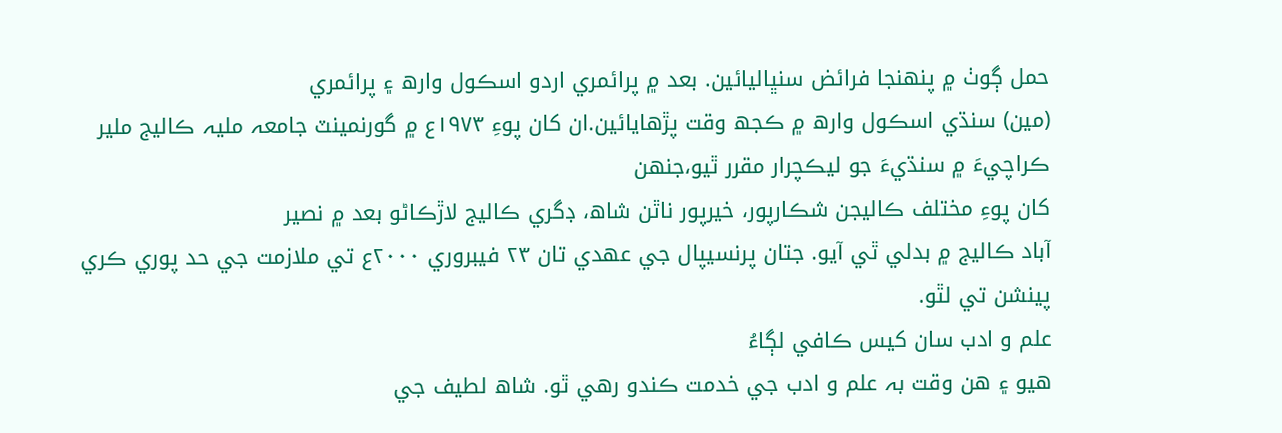حمل ڳوٺ ۾ پنهنجا فرائض سنڀاليائين. بعد ۾ پرائمري اردو اسڪول وارھ ۽ پرائمري
(مين) سنڌي اسڪول وارھ ۾ ڪجھ وقت پڙهايائين.ان کان پوءِ ۱۹۷۳ع ۾ گورنمينٽ جامعہ مليہ ڪاليج ملير ڪراچيءَ ۾ سنڌيءَ جو ليڪچرار مقرر ٿيو،جنهن
کان پوءِ مختلف ڪاليجن شڪارپور، خيرپور ناٿن شاھ، ڊگري ڪاليج لاڙڪاڻو بعد ۾ نصير
آباد ڪاليج ۾ بدلي ٿي آيو. جتان پرنسيپال جي عهدي تان ۲۳ فيبروري ۲۰۰۰ع تي ملازمت جي حد پوري ڪري
پينشن تي لٿو.
علم و ادب سان کيس ڪافي لڳاءُ
هيو ۽ هن وقت بہ علم و ادب جي خدمت ڪندو رهي ٿو. شاھ لطيف جي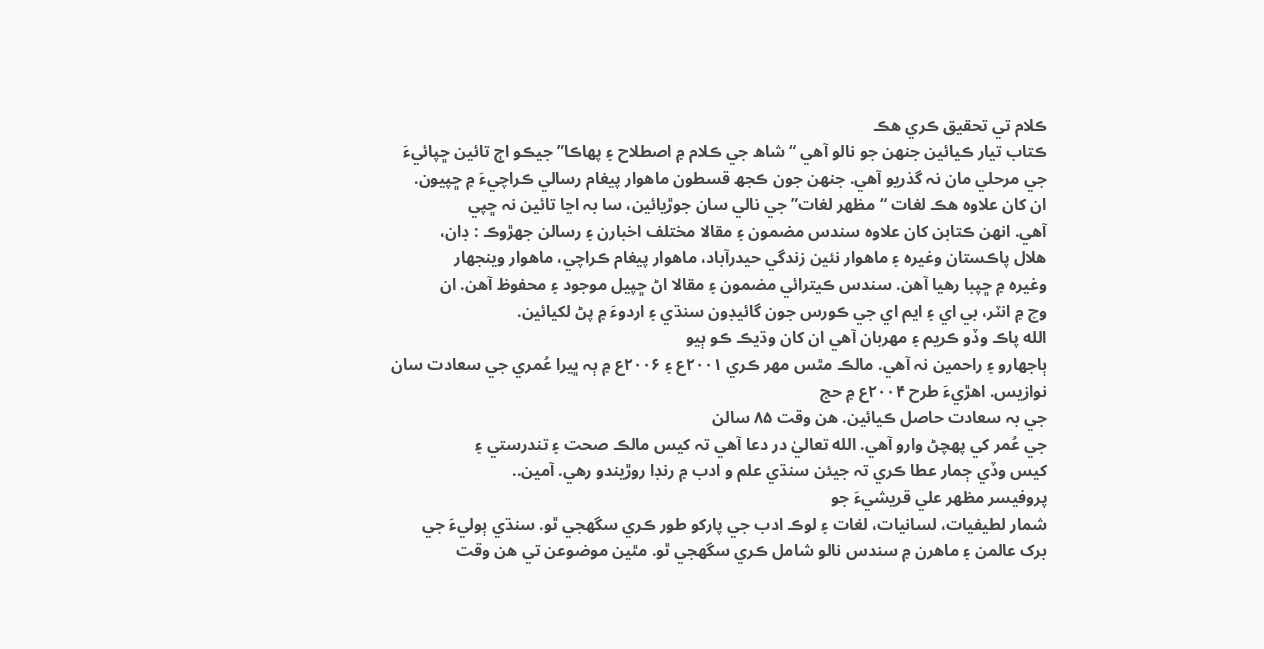ڪلام تي تحقيق ڪري هڪ
ڪتاب تيار ڪيائين جنهن جو نالو آهي “شاھ جي ڪلام ۾ اصطلاح ۽ پهاڪا” جيڪو اڄ تائين ڇپائيءَ
جي مرحلي مان نہ گذريو آهي. جنهن جون ڪجھ قسطون ماهوار پيغام رسالي ڪراچيءَ ۾ ڇپيون.
ان کان علاوه هڪ لغات “مظهر لغات” جي نالي سان جوڙيائين، سا بہ اڃا تائين نہ ڇپي
آهي. انهن ڪتابن کان علاوه سندس مضمون ۽ مقالا مختلف اخبارن ۽ رسالن جهڙوڪ : ڊان،
هلال پاڪستان وغيره ۽ ماهوار نئين زندگي حيدرآباد، ماهوار پيغام ڪراچي، ماهوار وينجھار
وغيره ۾ ڇپبا رهيا آهن. سندس ڪيترائي مضمون ۽ مقالا اڻ ڇپيل موجود ۽ محفوظ آهن. ان
وچ ۾ انٽر، بي اي ۽ ايم اي جي ڪورس جون گائيڊون سنڌي ۽ اردوءَ ۾ پڻ لکيائين.
الله پاڪ وڏو ڪريم ۽ مهربان آهي ان کان وڌيڪ ڪو ٻيو
ٻاجهارو ۽ راحمين نہ آهي. مالڪ مٿس مهر ڪري ۲۰۰۱ع ۽ ۲۰۰۶ع ۾ ٻہ ڀيرا عُمري جي سعادت سان
نوازيس. اهڙيءَ طرح ۲۰۰۴ع ۾ حج
جي بہ سعادت حاصل ڪيائين. هن وقت ۸۵ سالن
جي عُمر کي پهچڻ وارو آهي. الله تعاليٰ در دعا آهي تہ کيس مالڪ صحت ۽ تندرستي ۽
کيس وڏي ڄمار عطا ڪري تہ جيئن سنڌي علم و ادب ۾ رنڊا روڙيندو رهي. آمين..
پروفيسر مظهر علي قريشيءَ جو
شمار لطيفيات، لسانيات، لغات ۽ لوڪ ادب جي پارکو طور ڪري سگهجي ٿو. سنڌي ٻوليءَ جي
برک عالمن ۽ ماهرن ۾ سندس نالو شامل ڪري سگهجي ٿو. مٿين موضوعن تي هن وقت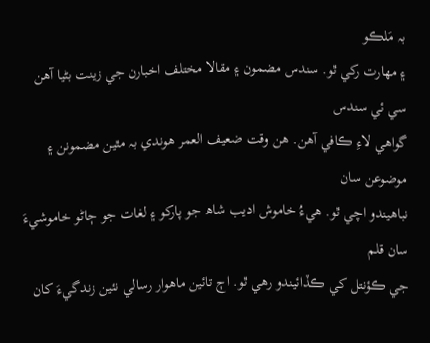بہ مَلڪو
۽ مهارت رکي ٿو. سندس مضمون ۽ مقالا مختلف اخبارن جي زينت بڻيا آهن سي ئي سندس
گواهي لاءِ ڪافي آهن. هن وقت ضعيف العمر هوندي بہ مٿين مضمونن ۽ موضوعن سان
نباهيندو اچي ٿو. هيءُ خاموش اديب شاھ جو پارکو ۽ لغات جو ڄاڻو خاموشيءَ سان قلم
جي ڪؤنتل کي ڪڏائيندو رهي ٿو. اڄ تائين ماهوار رسالي نئين زندگيءَ کان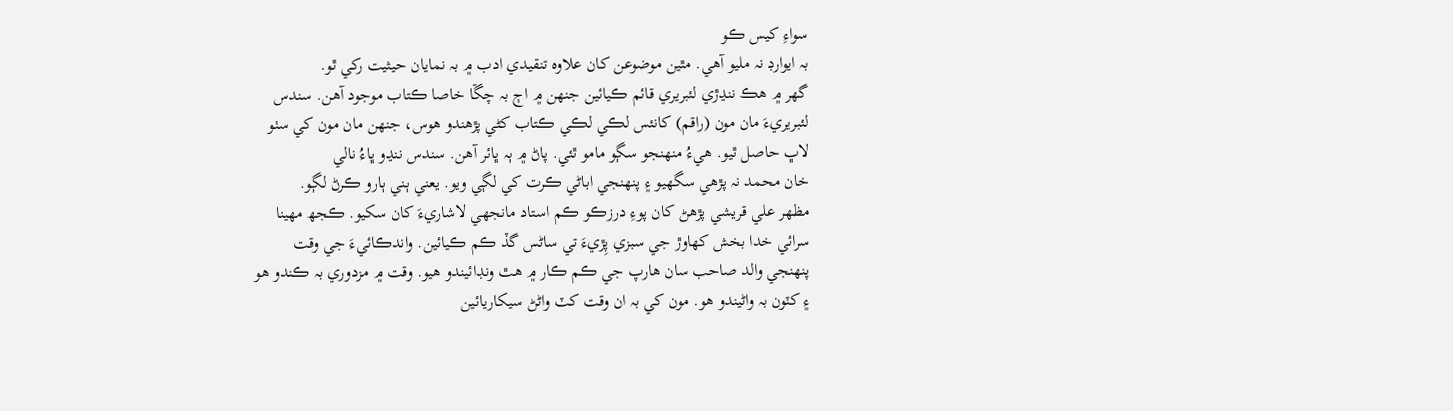سواءِ کيس ڪو
بہ ايوارڊ نہ مليو آهي. مٿين موضوعن کان علاوه تنقيدي ادب ۾ بہ نمايان حيثيت رکي ٿو.
گهر ۾ هڪ ننڍڙي لئبريري قائم ڪيائين جنهن ۾ اڄ بہ چڱا خاصا ڪتاب موجود آهن. سندس
لئبريريءَ مان مون (راقم) کانئس لڪي لڪي ڪتاب کڻي پڙهندو هوس، جنھن مان مون کي سٺو
لاڀ حاصل ٿيو. هيءُ منهنجو سڳو مامو ٿئي. پاڻ ۾ ٻہ ڀائر آهن. سندس ننڍو ڀاءُ نالي
خان محمد نہ پڙهي سگهيو ۽ پنهنجي اباڻي ڪرت کي لڳي ويو. يعني ٻني ٻارو ڪرڻ لڳو.
مظهر علي قريشي پڙهڻ کان پوءِ درزڪو ڪم استاد مانجھي لاشاريءَ کان سکيو. ڪجھ مهينا
سرائي خدا بخش کهاوڙ جي سبزي پِڙيءَ تي ساڻس گڏ ڪم ڪيائين. واندڪائيءَ جي وقت
پنهنجي والد صاحب سان هارپ جي ڪم ڪار ۾ هٿ ونڊائيندو هيو. وقت ۾ مزدوري بہ ڪندو هو
۽ کٽون بہ واڻيندو هو. مون کي بہ ان وقت کٽ واڻڻ سيکاريائين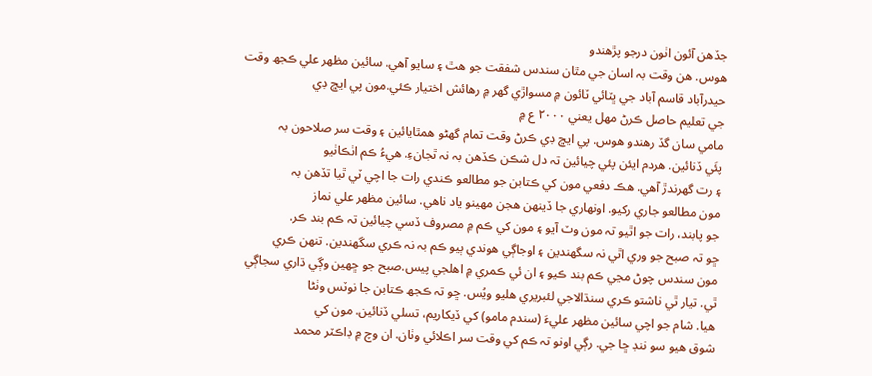جڏهن آئون اٺون درجو پڙهندو
هوس. هن وقت بہ اسان جي مٿان سندس شفقت جو هٿ ۽ سايو آهي. سائين مظهر علي ڪجھ وقت
حيدرآباد قاسم آباد جي ڀٽائي ٽائون ۾ مسواڙي گهر ۾ رهائش اختيار ڪئي.مون پي ايڇ ڊي
جي تعليم حاصل ڪرڻ مھل يعني ۲۰۰۰ ع ۾
مامي سان گڏ رهندو هوس. پي ايڇ ڊي ڪرڻ وقت تمام گهڻو همٿايائين ۽ وقت سر صلاحون بہ
پئَي ڏنائين. هردم ايئن پئي چيائين تہ دل شڪن ڪڏهن بہ نہ ٿجانءِ. هيءُ ڪم اٺڪاٺيو
۽ رت گهرندڙ آهي. هڪ دفعي مون کي ڪتابن جو مطالعو ڪندي رات جا اچي ٽي ٿيا تڏهن بہ
مون مطالعو جاري رکيو. اونهاري جا ڏينهن هجن مهينو ياد ناهي. سائين مظهر علي نماز
جو پابند، رات جو اٿيو تہ مون وٽ آيو ۽ مون کي ڪم ۾ مصروف ڏسي چيائين تہ ڪم بند ڪر.
ڇو تہ صبح جو وري اٿي نہ سگهندين ۽ اوجاڳي هوندي ٻيو ڪم بہ نہ ڪري سگهندين. تنهن ڪري
مون سندس چوڻ مڃي ڪم بند ڪيو ۽ ان ئي ڪمري ۾ اهلجي پيس.صبح جو ڇهين وڳي ڌاري سجاڳي
ٿي. تيار ٿي ناشتو ڪري سنڌالاجي لئبريري هليو ويُس. ڇو تہ ڪجھ ڪتابن جا نوٽس وٺڻا
هيا. شام جو اچي سائين مظهر عليءَ (سندم مامو) کي ڏيکاريم، تسلي ڏنائين. مون کي
شوق هيو سو ننڊ ڇا جي. رڳي اونو تہ ڪم کي وقت سر اڪلائي وٺان. ان وچ ۾ ڊاڪٽر محمد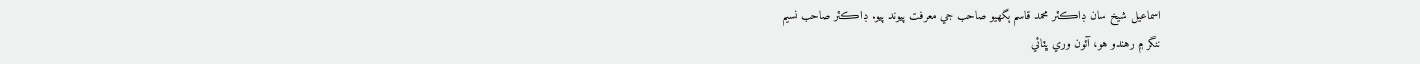اسماعيل شيخ سان ڊاڪٽر محمد قاسم ٻگهيو صاحب جي معرفت پيوند پيو. ڊاڪٽر صاحب نسيم
ننگر ۾ رهندو هو، آئون وري ڀٽائي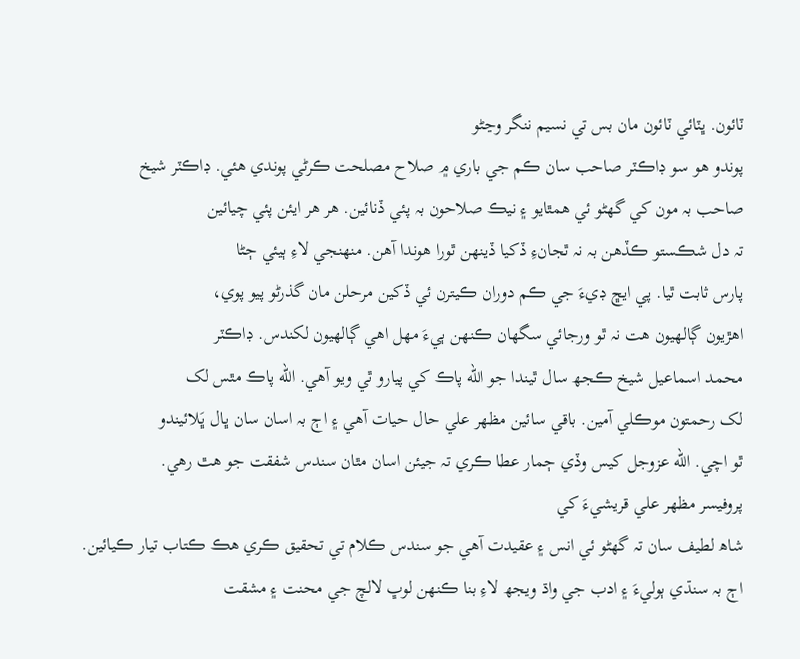ٽائون. ڀٽائي ٽائون مان بس تي نسيم ننگر وڃڻو
پوندو هو سو ڊاڪٽر صاحب سان ڪم جي باري ۾ صلاح مصلحت ڪرڻي پوندي هئي. ڊاڪٽر شيخ
صاحب بہ مون کي گهڻو ئي همٿايو ۽ نيڪ صلاحون بہ پئي ڏنائين. هر هر ايئن پئي چيائين
تہ دل شڪستو ڪڏهن بہ نہ ٿجانءِ ڏکيا ڏينهن ٿورا ھوندا آھن. منهنجي لاءِ ٻيئي ڄڻا
پارس ثابت ٿيا. پي ايڇ ڊيءَ جي ڪم دوران ڪيترن ئي ڏکين مرحلن مان گذرڻو پيو پوي،
اهڙيون ڳالهيون هت نہ ٿو ورجائي سگهان ڪنهن ٻيءَ مهل اهي ڳالهيون لکندس. ڊاڪٽر
محمد اسماعيل شيخ ڪجھ سال ٿيندا جو الله پاڪ کي پيارو ٿي ويو آهي. الله پاڪ مٿس لک
لک رحمتون موڪلي آمين. باقي سائين مظهر علي حال حيات آهي ۽ اڄ بہ اسان سان ڀال ڀَلائيندو
ٿو اچي. الله عزوجل کيس وڏي ڄمار عطا ڪري تہ جيئن اسان مٿان سندس شفقت جو هٿ رهي.
پروفيسر مظهر علي قريشيءَ کي
شاھ لطيف سان تہ گهڻو ئي انس ۽ عقيدت آهي جو سندس ڪلام تي تحقيق ڪري هڪ ڪتاب تيار ڪيائين.
اڄ بہ سنڌي ٻوليءَ ۽ ادب جي واڌ ويجھ لاءِ بنا ڪنهن لوڀ لالچ جي محنت ۽ مشقت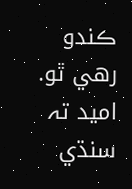ڪندو
رهي ٿو. اميد تہ سنڌي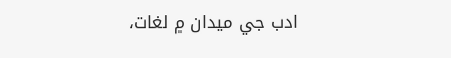ادب جي ميدان ۾ لغات،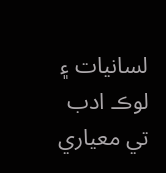لسانيات ۽ لوڪ ادب تي معياري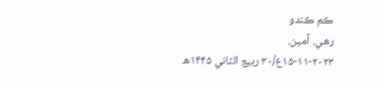ڪم ڪندو
رهي. آمين.
۱۵-۱۱-۲۰۲۳ع/۳۰ ربيع الثاني ۱۴۴۵ھ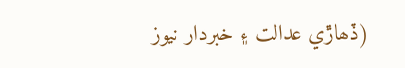(ڏھاڙي عدالت ۽ خبردار نيوز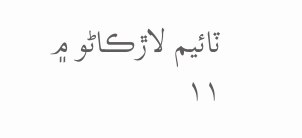ٽائيم لاڙڪاڻو ۾ ۱۱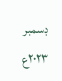ڊسمبر ۲۰۲۳ع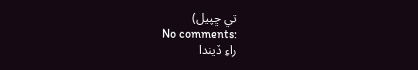تي ڇپيل)
No comments:
راءِ ڏيندا